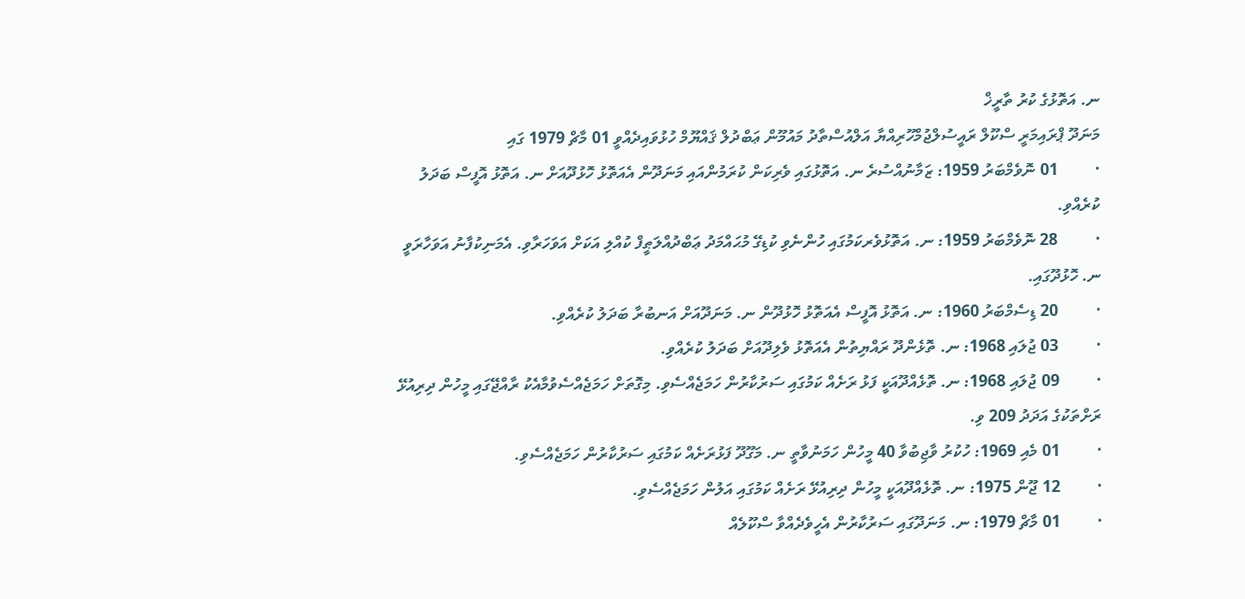ނ. އަތޮޅުގެ ކުރު ތާރީޚް
މަނަދޫ ޕްރައިމަރީ ސްކޫލް ރައީސުލްޖުމްހޫރިއްޔާ އަލްއުސްތާދު މައުމޫން ޢަބްދުލް ޤައްޔޫމް ހުޅުވައިދެއްވީ 01 މާޗް 1979 ގައި
·         01 ނޮވެމްބަރު 1959: ޒަމާނުއްސުރެ ނ. އަތޮޅުގައި ވެރިކަން ކުރަމުންއައި މަނަދޫން އެއަތޮޅު ހޮޅުދޫއަށް ނ. އަތޮޅު އޮފީސް ބަދަލު ކުރެއްވި.
·         28 ނޮވެމްބަރު 1959: ނ. އަތޮޅުވެރކަމުގައި ހުންނެވި ކުޑިގޭ މުޙައްމަދު ޢަބްދުއްލަޠީފް ކުއްލި އަކަށް އަވަހަރާވި. އެމަނިކުފާނު އަވަހާރަވީ ނ. ހޮޅުދޫގައި.
·         20 ޑިސެމްބަރު 1960: ނ. އަތޮޅު އޮފީސް އެއަތޮޅު ހޮޅުދޫން ނ. މަނަދޫއަށް އަނބުރާ ބަދަލު ކުރެއްވި.
·         03 ޖުލައި 1968: ނ. ތޮޅެންދޫ ރައްޔިތުން އެއަތޮޅު ވެލިދޫއަށް ބަދަލު ކުރެއްވި.
·         09 ޖުލައި 1968: ނ. ތޮޅެއްދޫއަކީ ފަޅު ރަށެއް ކަމުގައި ސަރުކާރުން ހަމަޖެއްސެވި. މިގޮތަށް ހަމަޖެއްސެވުމާއެކު ރާއްޖޭގައި މީހުން ދިރިއުޅޭ ރަށްތަކުގެ އަދަދު 209 ވި.
·         01 މެއި 1969: ހުކުރު ވާޖިބުވާ 40 މީހުން ހަމަނުވާތީ ނ. މަގޫދޫ ފަޅުރަށެއް ކަމުގައި ސަރުކާރުން ހަމަޖެއްސެވި.
·         12 ޖޫން 1975: ނ. ތޮޅެއްދޫއަކީ މީހުން ދިރިއުޅޭ ރަށެއް ކަމުގައި އަލުން ހަމަޖެއްސެވި.
·         01 މާޗް 1979: ނ. މަނަދޫގައި ސަރުކާރުން އެހީވެދެއްވާ ސްކޫލެއް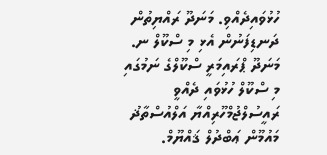ހުޅުވައިދެއްވި. މަނަދޫ ރައްޔިތުން ދަނޑިފަނުން އެޅި މި ސްކޫލް ނ. މަނަދޫ ޕްރައިމަރީ ސްކޫލްގެ ނަމުގައި މި ސްކޫލް ހުޅުވައި ދެއްވީ ރައީސުލްޖުމްހޫރިއްޔާ އަލްއުސްތާޛު މައުމޫން ޢަބްދުލް ޤައްޔޫމް.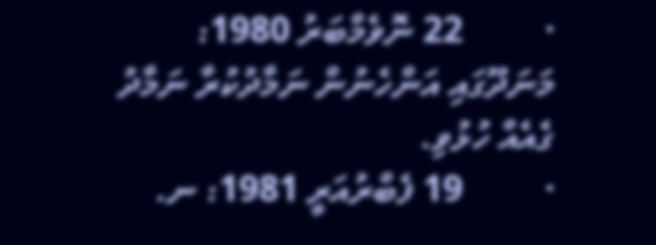·         22 ނޮވެމްބަރު 1980: މަނަދޫގައި އަންހެނުން ނަމާދުކުރާ ނަމާދު ގެއެއް ހުޅުވި.
·         19 ފެބްރުއަރީ 1981: ނ.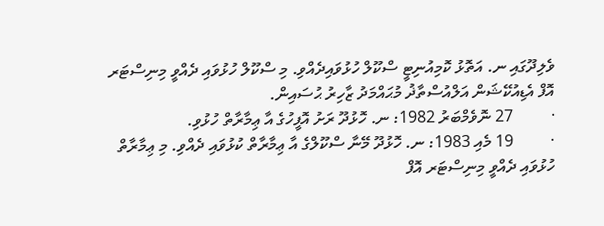ވެލިދޫގައި ނ. އަތޮޅު ކޮމިއުނިޓީ ސްކޫލް ހުޅުވައިދެއްވި. މި ސްކޫލް ހުޅުވައި ދެއްވީ މިނިސްޓަރ އޮފް އެޑިއުކޭޝަން އަލްއުސްތާޛު މުޙައްމަދު ޒާހިރު ޙުސައިން.
·         27 ނޮވެމްބަރު 1982: ނ. ހޮޅުދޫ ރަށު އޮފީހުގެ އާ ޢިމާރާތް ހުޅުވި.
·         19 މެއި 1983: ނ. ހޮޅުދޫ މޭނާ ސްކޫލްގެ އާ ޢިމާރާތް ކުޅުވައި ދެއްވި. މި ޢިމާރާތް ހުޅުވައި ދެއްވީ މިނިސްޓަރ އޮފް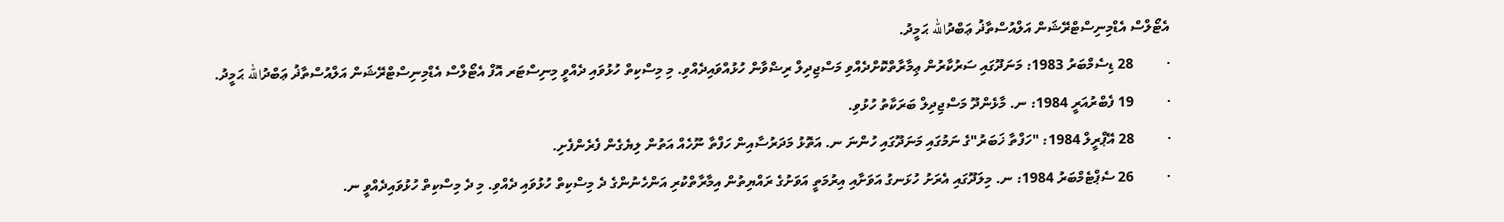އެޓޯލްސް އެޑްމިނިސްޓްރޭޝަން އަލްއުސްތާޛު ޢަބްދުالله ޙަމީދު.
·         28 ޑިސެމްބަރު 1983: މަނަދޫގައި ސަރުކާރުން ޢިމާރާތްކޮށްދެއްވި މަސްޖިދިލް ރިޟްވާން ހުޅުއްވައިދެއްވި. މި މިސްކިތް ހުޅުވައި ދެއްވީ މިނިސްޓަރ އޮފް އެޓޯލްސް އެޑްމިނިސްޓްރޭޝަން އަލްއުސްތާޛު ޢަބްދުالله ޙަމީދު.
·         19 ފެބްރުއަރީ 1984: ނ. މާޅެންދޫ މަސްޖިދިލް ބަރަކާތު ހުޅުވި.
·         28 އޭޕްރީލް 1984: "ހަފްތާ ޚަބަރު"ގެ ނަމުގައި މަނަދޫގައި ހުންނަ ނ. އަތޮޅު މަދަރުސާއިން ހަފްތާ ނޫހެއް އަތުން ލިޔެގެން ފެރެންފެށި.
·         26 ސެޕްޓެމްބަރު 1984: ނ. މިލަދޫގައި އެރަށު ހުޅަނގު އަވަށާއި އިރުމަތީ އަވަށުގެ ރައްޔިތުން އިމާރާތްކުރި އަންހެނުންގެ ދެ މިސްކިތް ހުޅުވައި ދެއްވި. މި ދެ މިސްކިތް ހުޅުވައިދެއްވީ ނ.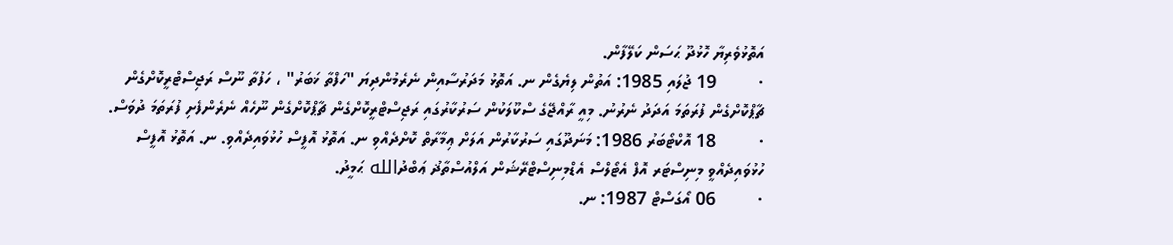އަތޮޅުވެރިޔާ ހޮޅުދޫ ޙަސަން ކަލޭފާން.
·         19 ޖުލައި 1985: އަތުން ލިޔެގެން ނ. އަތޮޅު މަދަރުސާއިން ނެރެމުންދިޔަ "ހަފްތާ ޚަބަރު" ، ހަފުތާ ނޫސް ރަޖިސްޓްރީކޮށްގެން ޗާޕްކޮށްގެން ފުރަތަމަ އަދަދު ނެރުނު. މިއީ ރާއްޖޭގެ ސްކޫލަކުން ސަރުކާރުގައި ރަޖިސްޓްރީކޮށްގެން ޗާޕްކޮށްގެން ނޫހެއް ނެރެންފެށި ފުރަތަމަ ދުވަސް.
·         18 އޮކްޓޯބަރު 1986: މަނަދޫގައި ސަރުކާރުން އަލަށް ޢިމާރާތް ކޮށްދެއްވި ނ. އަތޮޅު އޮފީސް ހުޅުވައިދެއްވި. ނ. އަތޮޅު އޮފީސް ހުޅުވައިދެއްވީ މިނިސްޓަރ އޮފް އެޓޯލްސް އެޑްމިނިސްޓްރޭޝަން އަލްއުސްތާޛު ޢަބްދުالله ޙަމީދު.
·         06 އޯގަސްޓް 1987: ނ.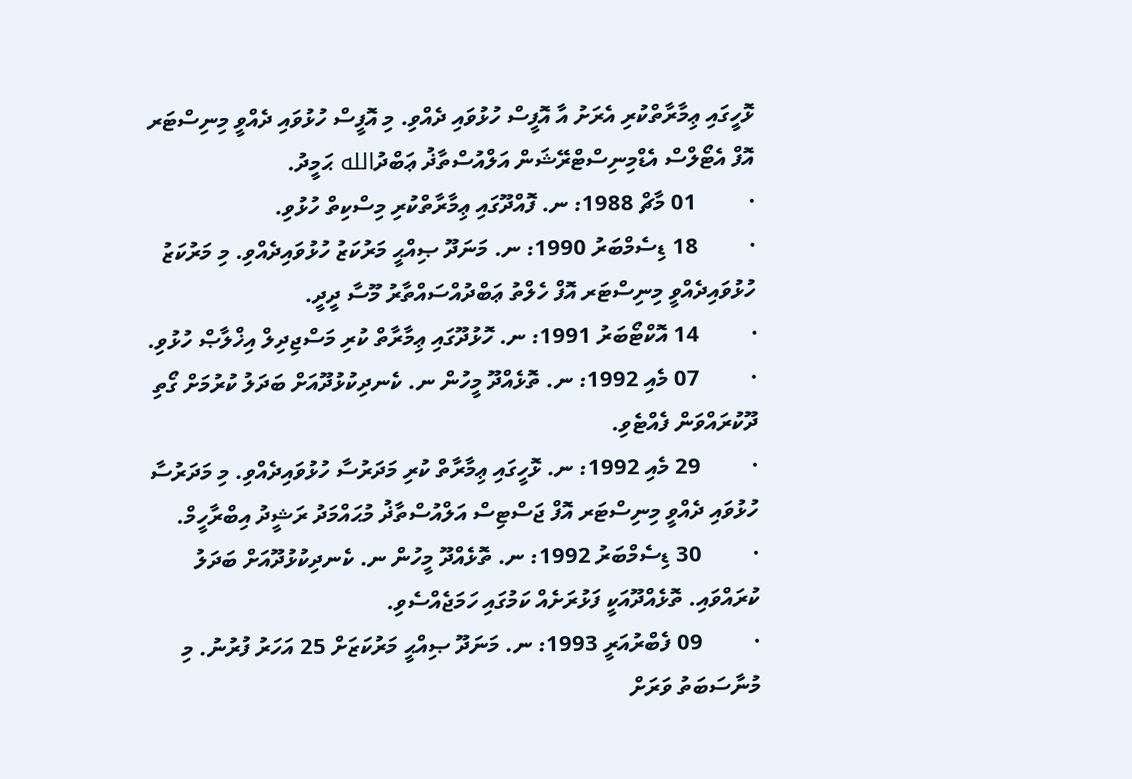ޅޮހީގައި ޢިމާރާތްކުރި އެރަށު އާ އޮފީސް ހުޅުވައި ދެއްވި. މި އޮފީސް ހުޅުވައި ދެއްވީ މިނިސްޓަރ އޮފް އެޓޯލްސް އެޑްމިނިސްޓްރޭޝަން އަލްއުސްތާޛު ޢަބްދުالله ޙަމީދު.
·         01 މާޗް 1988: ނ. ފޮއްދޫގައި ޢިމާރާތްކުރި މިސްކިތް ހުޅުވި.
·         18 ޑިސެމްބަރު 1990: ނ. މަނަދޫ ޞިއްޙީ މަރުކަޒު ހުޅުވައިދެއްވި. މި މަރުކަޒު ހުޅުވައިދެއްވީ މިނިސްޓަރ އޮފް ހެލްތު ޢަބްދުއްސައްތާރު މޫސާ ދީދީ.
·         14 އޮކްޓޯބަރު 1991: ނ. ހޮޅުދޫގައި ޢިމާރާތް ކުރި މަސްޖިދިލް އިޚްލާޞް ހުޅުވި.
·         07 މެއި 1992: ނ. ތޮޅެއްދޫ މީހުން ނ. ކެނދިކުޅުދޫއަށް ބަދަލު ކުރުމަށް ގޯތި ދޫކުރައްވަން ފެއްޓެވި.
·         29 މެއި 1992: ނ. ޅޮހީގައި ޢިމާރާތް ކުރި މަދަރުސާ ހުޅުވައިދެއްވި. މި މަދަރުސާ ހުޅުވައި ދެއްވީ މިނިސްޓަރ އޮފް ޖަސްޓިސް އަލްއުސްތާޛު މުޙައްމަދު ރަޝީދު އިބްރާހީމް.
·         30 ޑިސެމްބަރު 1992: ނ. ތޮޅެއްދޫ މީހުން ނ. ކެނދިކުޅުދޫއަށް ބަދަލު ކުރައްވައި. ތޮޅެއްދޫއަކީ ފަޅުރަށެއް ކަމުގައި ހަމަޖެއްސެވި.
·         09 ފެބްރުއަރީ 1993: ނ. މަނަދޫ ޞިއްޙީ މަރުކަޒަށް 25 އަހަރު ފުރުނު. މި މުނާސަބަތު ވަރަށް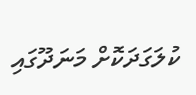ކުލަގަދަކޮށް މަނަދޫގައި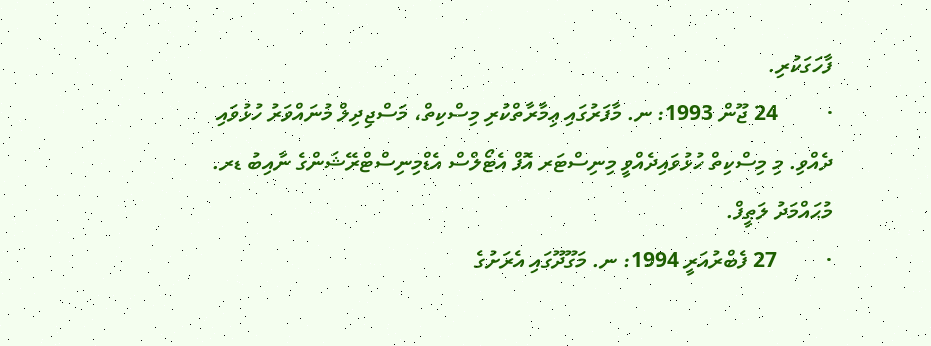ފާހަގަކުރި.
·         24 ޖޫން 1993: ނ. މާފަރުގައި ޢިމާރާތްކުރި މިސްކިތް، މަސްޖިދިލް މުނައްވަރު ހުޅުވައި ދެއްވި. މި މިސްކިތް ހުޅުވައިދެއްވީ މިނިސްޓަރ އޮފް އެޓޯލްސް އެޑްމިނިސްޓްރޭޝަންގެ ނާއިބު ޑރ. މުޙައްމަދު ލަޠީފް.
·         27 ފެބްރުއަރީ 1994: ނ. މަގޫދޫގައި އެރަށުގެ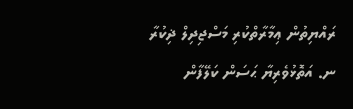ރައްޔިތުން ޢިމާރާތްކުރި މަސްޖިދިލް ޛިކުރާ ނ. އަތޮޅުވެރިޔާ ޙަސަން ކަލޭފާން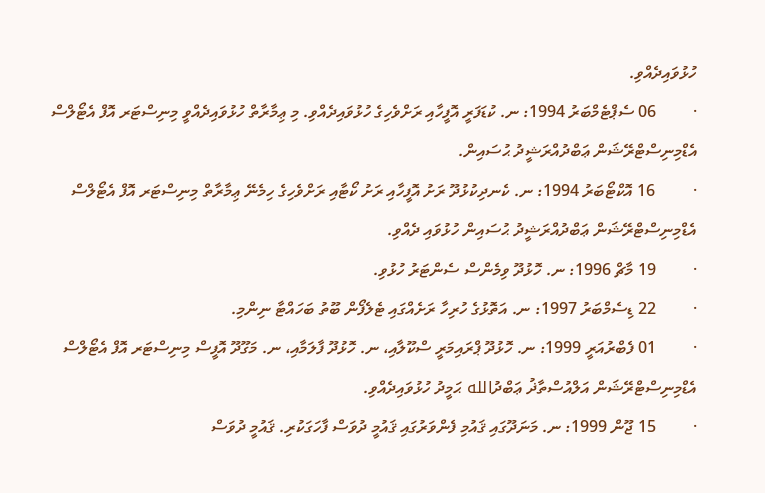ހުޅުވައިދެއްވި.
·         06 ސެޕްޓެމްބަރު 1994: ނ. ކުޑަފަރީ އޮފީހާއި ރަށްވެހިގެ ހުޅުވައިދެއްވި. މި ޢިމާރާތް ހުޅުވައިދެއްވީ މިނިސްޓަރ އޮފް އެޓޯލްސް އެޑްމިނިސްޓްރޭޝަން ޢަބްދުއްރަޝީދު ޙުސައިން.
·         16 އޮކްޓޯބަރު 1994: ނ. ކެނދިކުޅުދޫ ރަށު އޮފީހާއި ރަށު ކޯޓާއި ރަށްވެހިގެ ހިމެނޭ ޢިމާރާތް މިނިސްޓަރ އޮފް އެޓޯލްސް އެޑްމިނިސްޓްރޭޝަން ޢަބްދުއްރަޝީދު ޙުސައިން ހުޅުވައި ދެއްވި.
·         19 މާޗް 1996: ނ. ހޮޅުދޫ ވިމެންސް ސެންޓަރު ހުޅުވި.
·         22 ޑިސެމްބަރު 1997: ނ. އަތޮޅުގެ ހުރިހާ ރަށެއްގައި ޓެލެފޯން ބޫތު ބަހައްޓާ ނިންމި.
·         01 ފެބްރުއަރީ 1999: ނ. ހޮޅުދޫ ޕްރައިމަރީ ސްކޫލާއި، ނ. ހޮޅުދޫ ފާލަމާއި، ނ. މަގޫދޫ އޮފީސް މިނިސްޓަރ އޮފް އެޓޯލްސް އެޑްމިނިސްޓްރޭޝަން އަލްއުސްތާޛު ޢަބްދުالله ޙަމީދު ހުޅުވައިދެއްވި.
·         15 ޖޫން 1999: ނ. މަނަދޫގައި ޤައުމި ފެންވަރުގައި ޤައުމީ ދުވަސް ފާހަގަކުރި. ޤައުމީ ދުވަސް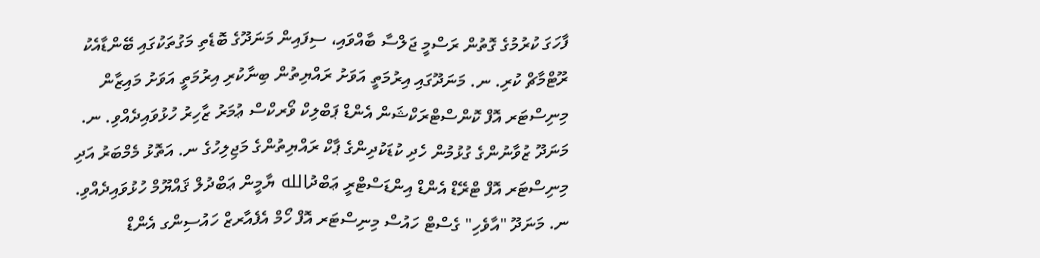ފާހަގަ ކުރުމުގެ ގޮތުން ރަސްމީ ޖަލްސާ ބާއްވައި، ސިފައިން މަނަދޫގެ ބޮޑެތި މަގުތަކުގައި ބޭންޑާއެކު ރޫޓްމާޗް ކުރި. ނ. މަނަދޫގައި އިރުމަތީ އަވަށު ރައްޔިތުން ބިނާކުރި އިރުމަތީ އަވަށު މައިޒާން މިނިސްޓަރ އޮފް ކޮންސްޓްރަކްޝަން އެންޑް ޕަބްލިކް ވޯރކްސް ޢުމަރު ޒާހިރު ހުޅުވައިދެއްވި. ނ. މަނަދޫ ޒުވާނުންގެ ގުޅުމުން ހެދި ކުޑަކުދިންގެ ޕާކް ރައްޔިތުންގެ މަޖިލިހުގެ ނ. އަތޮޅު މެމްބަރު އަދި މިނިސްޓަރ އޮފް ޓްރޭޑް އެންޑް އިންޑަސްޓްރީ ޢަބްދުالله ޔާމީން ޢަބްދުލް ޤައްޔޫމް ހުޅުވައިދެއްވި. ނ. މަނަދޫ "އާވެހި" ގެސްޓް ހައުސް މިނިސްޓަރ އޮފް ހޯމް އެފެއާރޒް ހައުސިންގ އެންޑް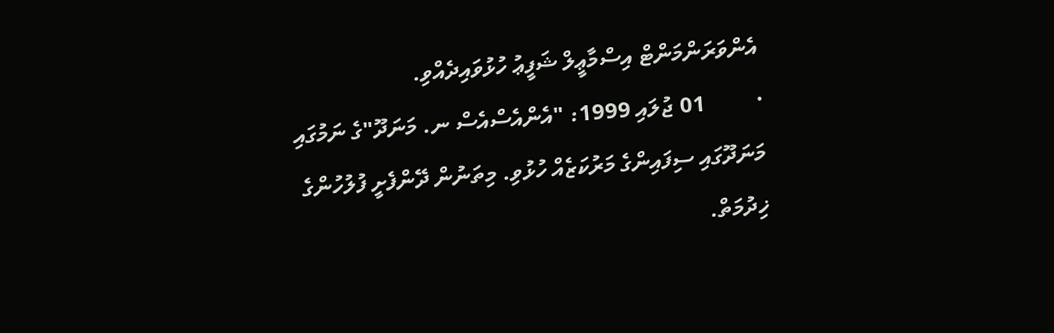އެންވަރަންމަންޓް އިސްމާޢީލް ޝަފީޢު ހުޅުވައިދެއްވި.
·         01 ޖުލައި 1999: "އެންއެސްއެސް ނ. މަނަދޫ"ގެ ނަމުގައި މަނަދޫގައި ސިފައިންގެ މަރުކަޒެއް ހުޅުވި. މިތަނުން ދޭންފެށީ ފުލުހުންގެ ޚިދުމަތް.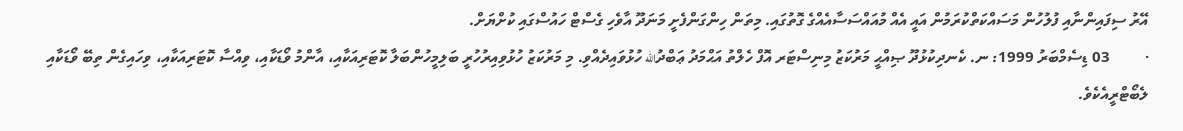އޭރު ސިފައިންނާއި ފުލުހުން މަސައްކަތްކުރަމުން އައީ އެއް މުއައްސަސާއެއްގެ ގޮތުގައި. މިތަން ހިންގަންފެށީ މަނަދޫ އާވެހި ގެސްޓް ހައުސްގައި ކުށްޔަށް.
·         03 ޑިސެމްބަރު 1999: ނ. ކެނދިކުޅުދޫ ޞިއްޙީ މަރުކަޒު މިނިސްޓަރ އޮފް ހެލްތު އަޙްމަދު ޢަބްދުالله ހުޅުވައިދެއްވި. މި މަރުކަޒު ހުޅުވިއިރުހުރީ ބަލިމީހުންބަލާ ކޮޓަރިއަކާއި، އާންމު ވޯޑަކާއި، ވިއްސާ ކޮޓަރިއަކާއި، ވިހައިގެން ތިބޭ ވޯޑަކާއި ލެބޯޓްރީއެކެވެ.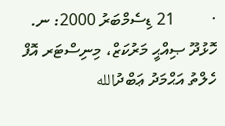·         21 ޑިސެމްބަރު 2000: ނ. ހޮޅުދޫ ޞިއްޙީ މަރުކަޒް، މިނިސްޓަރ އޮފް ހެލްތު އަޙްމަދު ޢަބްދުالله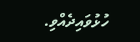ހުޅުވައިދެއްވި.